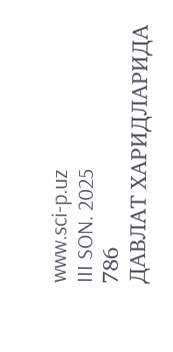www.sci-p.uz
III SON. 2025
786
ДАВЛАТ ХАРИДЛАРИДА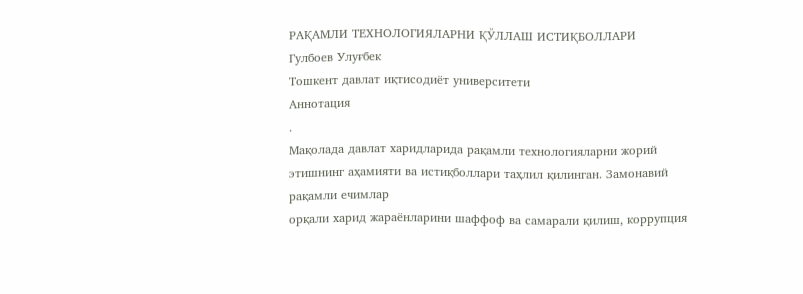РАҚАМЛИ ТЕХНОЛОГИЯЛАРНИ ҚЎЛЛАШ ИСТИҚБОЛЛАРИ
Гулбоев Улуғбек
Тошкент давлат иқтисодиёт университети
Аннотация
.
Мақолада давлат харидларида рақамли технологияларни жорий
этишнинг аҳамияти ва истиқболлари таҳлил қилинган. Замонавий рақамли ечимлар
орқали харид жараёнларини шаффоф ва самарали қилиш, коррупция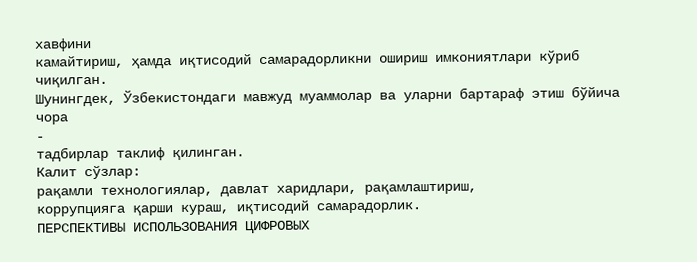хавфини
камайтириш, ҳамда иқтисодий самарадорликни ошириш имкониятлари кўриб чиқилган.
Шунингдек, Ўзбекистондаги мавжуд муаммолар ва уларни бартараф этиш бўйича чора
-
тадбирлар таклиф қилинган.
Калит сўзлар:
рақамли технологиялар, давлат харидлари, рақамлаштириш,
коррупцияга қарши кураш, иқтисодий самарадорлик.
ПЕРСПЕКТИВЫ ИСПОЛЬЗОВАНИЯ ЦИФРОВЫХ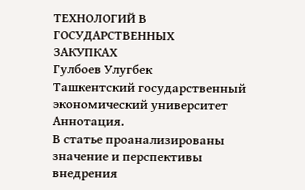ТЕХНОЛОГИЙ В ГОСУДАРСТВЕННЫХ
ЗАКУПКАХ
Гулбоев Улугбек
Ташкентский государственный экономический университет
Аннотация.
В статье проанализированы значение и перспективы внедрения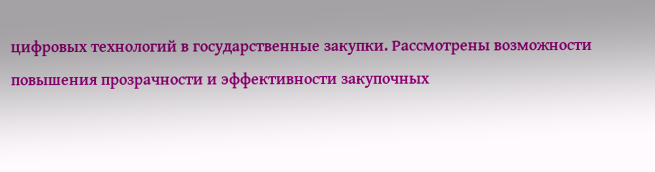цифровых технологий в государственные закупки. Рассмотрены возможности
повышения прозрачности и эффективности закупочных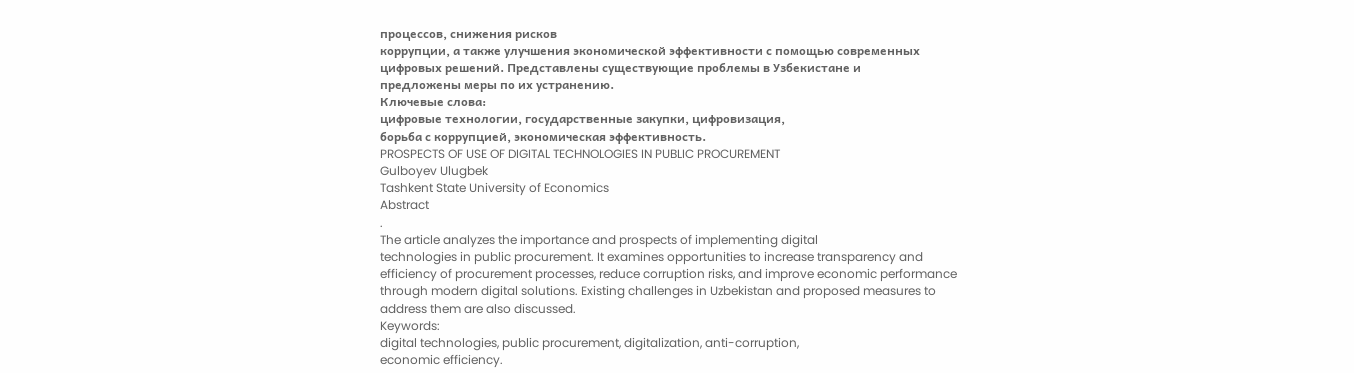процессов, снижения рисков
коррупции, а также улучшения экономической эффективности с помощью современных
цифровых решений. Представлены существующие проблемы в Узбекистане и
предложены меры по их устранению.
Ключевые слова:
цифровые технологии, государственные закупки, цифровизация,
борьба с коррупцией, экономическая эффективность.
PROSPECTS OF USE OF DIGITAL TECHNOLOGIES IN PUBLIC PROCUREMENT
Gulboyev Ulugbek
Tashkent State University of Economics
Abstract
.
The article analyzes the importance and prospects of implementing digital
technologies in public procurement. It examines opportunities to increase transparency and
efficiency of procurement processes, reduce corruption risks, and improve economic performance
through modern digital solutions. Existing challenges in Uzbekistan and proposed measures to
address them are also discussed.
Keywords:
digital technologies, public procurement, digitalization, anti-corruption,
economic efficiency.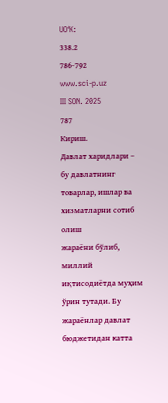UOʻK:
338.2
786-792
www.sci-p.uz
III SON. 2025
787
Кириш.
Давлат харидлари –
бу давлатнинг товарлар, ишлар ва хизматларни сотиб олиш
жараёни бўлиб, миллий иқтисодиётда муҳим ўрин тутади. Бу жараёнлар давлат
бюджетидан катта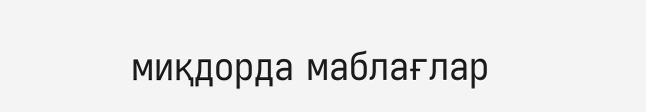миқдорда маблағлар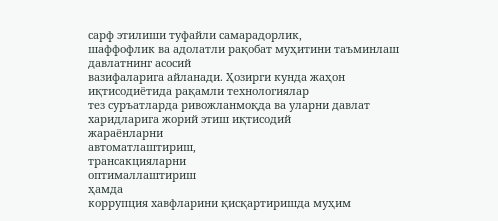сарф этилиши туфайли самарадорлик,
шаффофлик ва адолатли рақобат муҳитини таъминлаш давлатнинг асосий
вазифаларига айланади. Ҳозирги кунда жаҳон иқтисодиётида рақамли технологиялар
тез суръатларда ривожланмоқда ва уларни давлат харидларига жорий этиш иқтисодий
жараёнларни
автоматлаштириш,
трансакцияларни
оптималлаштириш
ҳамда
коррупция хавфларини қисқартиришда муҳим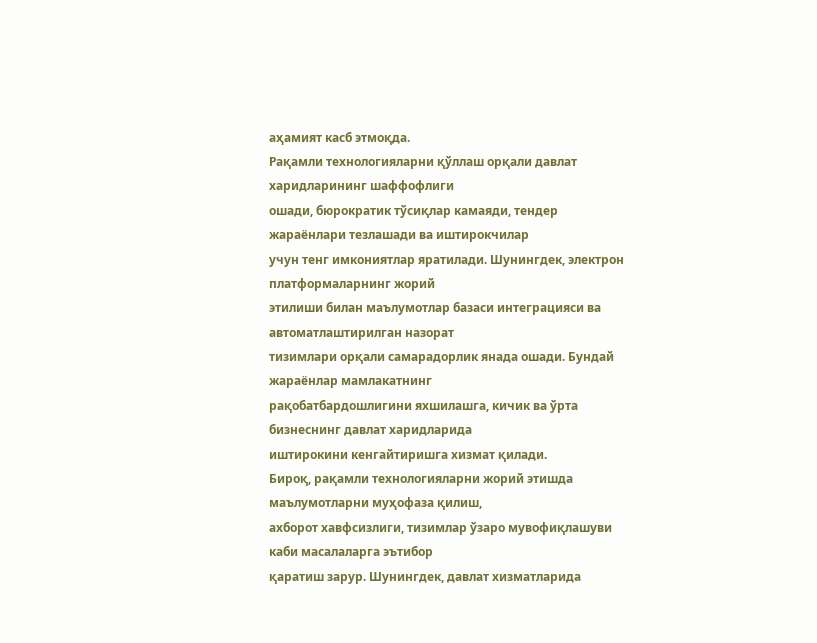аҳамият касб этмоқда.
Рақамли технологияларни қўллаш орқали давлат харидларининг шаффофлиги
ошади, бюрократик тўсиқлар камаяди, тендер жараёнлари тезлашади ва иштирокчилар
учун тенг имкониятлар яратилади. Шунингдек, электрон платформаларнинг жорий
этилиши билан маълумотлар базаси интеграцияси ва автоматлаштирилган назорат
тизимлари орқали самарадорлик янада ошади. Бундай жараёнлар мамлакатнинг
рақобатбардошлигини яхшилашга, кичик ва ўрта бизнеснинг давлат харидларида
иштирокини кенгайтиришга хизмат қилади.
Бироқ, рақамли технологияларни жорий этишда маълумотларни муҳофаза қилиш,
ахборот хавфсизлиги, тизимлар ўзаро мувофиқлашуви каби масалаларга эътибор
қаратиш зарур. Шунингдек, давлат хизматларида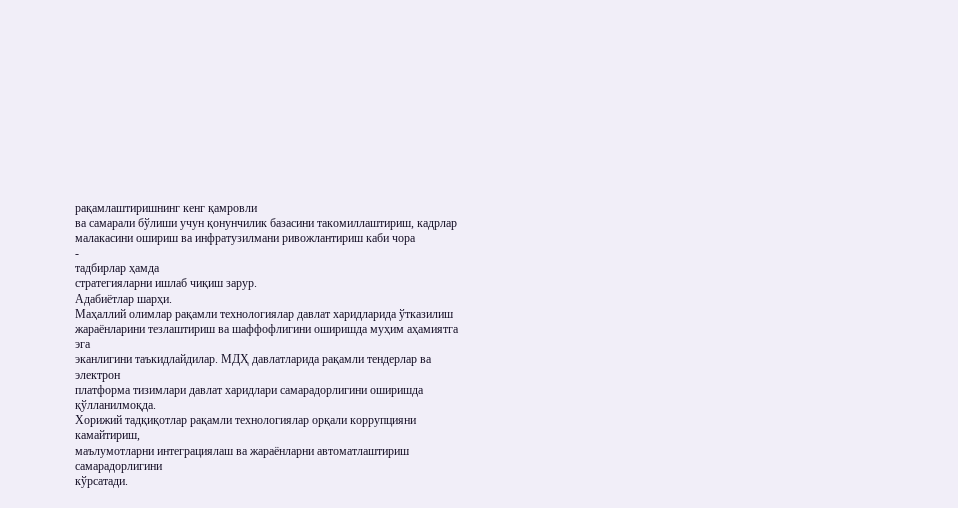рақамлаштиришнинг кенг қамровли
ва самарали бўлиши учун қонунчилик базасини такомиллаштириш, кадрлар
малакасини ошириш ва инфратузилмани ривожлантириш каби чора
-
тадбирлар ҳамда
стратегияларни ишлаб чиқиш зарур.
Адабиётлар шарҳи.
Маҳаллий олимлар рақамли технологиялар давлат харидларида ўтказилиш
жараёнларини тезлаштириш ва шаффофлигини оширишда муҳим аҳамиятга эга
эканлигини таъкидлайдилар. МДҲ давлатларида рақамли тендерлар ва электрон
платформа тизимлари давлат харидлари самарадорлигини оширишда қўлланилмоқда.
Хорижий тадқиқотлар рақамли технологиялар орқали коррупцияни камайтириш,
маълумотларни интеграциялаш ва жараёнларни автоматлаштириш самарадорлигини
кўрсатади.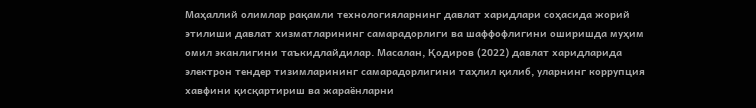Маҳаллий олимлар рақамли технологияларнинг давлат харидлари соҳасида жорий
этилиши давлат хизматларининг самарадорлиги ва шаффофлигини оширишда муҳим
омил эканлигини таъкидлайдилар. Масалан, Қодиров (2022) давлат харидларида
электрон тендер тизимларининг самарадорлигини таҳлил қилиб, уларнинг коррупция
хавфини қисқартириш ва жараёнларни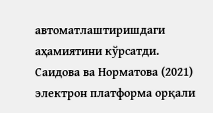автоматлаштиришдаги аҳамиятини кўрсатди.
Саидова ва Норматова (2021) электрон платформа орқали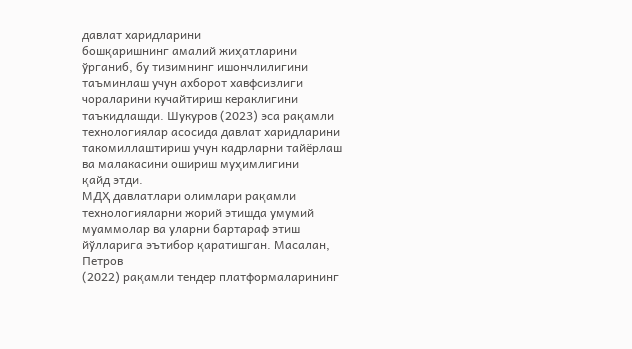давлат харидларини
бошқаришнинг амалий жиҳатларини ўрганиб, бу тизимнинг ишончлилигини
таъминлаш учун ахборот хавфсизлиги чораларини кучайтириш кераклигини
таъкидлашди. Шукуров (2023) эса рақамли технологиялар асосида давлат харидларини
такомиллаштириш учун кадрларни тайёрлаш ва малакасини ошириш муҳимлигини
қайд этди.
МДҲ давлатлари олимлари рақамли технологияларни жорий этишда умумий
муаммолар ва уларни бартараф этиш йўлларига эътибор қаратишган. Масалан, Петров
(2022) рақамли тендер платформаларининг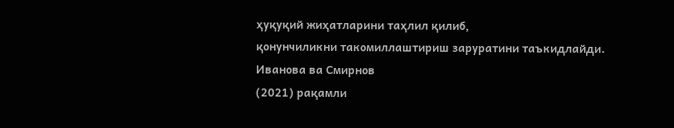ҳуқуқий жиҳатларини таҳлил қилиб,
қонунчиликни такомиллаштириш заруратини таъкидлайди. Иванова ва Смирнов
(2021) рақамли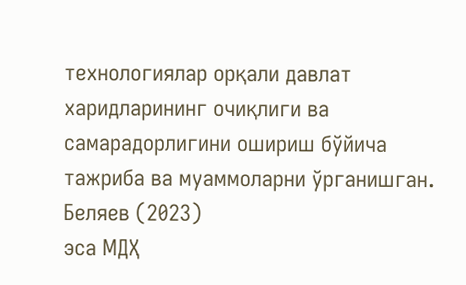технологиялар орқали давлат харидларининг очиқлиги ва
самарадорлигини ошириш бўйича тажриба ва муаммоларни ўрганишган. Беляев (2023)
эса МДҲ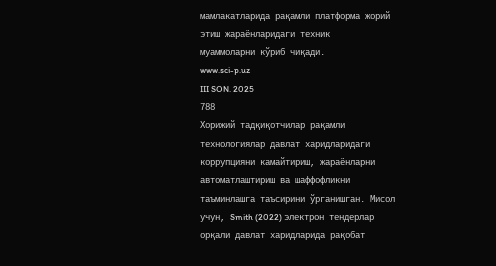мамлакатларида рақамли платформа жорий этиш жараёнларидаги техник
муаммоларни кўриб чиқади.
www.sci-p.uz
III SON. 2025
788
Хорижий тадқиқотчилар рақамли технологиялар давлат харидларидаги
коррупцияни камайтириш, жараёнларни автоматлаштириш ва шаффофликни
таъминлашга таъсирини ўрганишган. Мисол учун, Smith (2022) электрон тендерлар
орқали давлат харидларида рақобат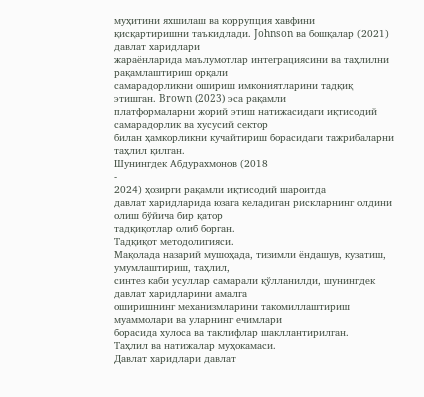муҳитини яхшилаш ва коррупция хавфини
қисқартиришни таъкидлади. Johnson ва бошқалар (2021) давлат харидлари
жараёнларида маълумотлар интеграциясини ва таҳлилни рақамлаштириш орқали
самарадорликни ошириш имкониятларини тадқиқ этишган. Brown (2023) эса рақамли
платформаларни жорий этиш натижасидаги иқтисодий самарадорлик ва хусусий сектор
билан ҳамкорликни кучайтириш борасидаги тажрибаларни таҳлил қилган.
Шунингдек Абдурахмонов (2018
-
2024) ҳозирги рақамли иқтисодий шароитда
давлат харидларида юзага келадиган рискларнинг олдини олиш бўйича бир қатор
тадқиқотлар олиб борган.
Тадқиқот методолигияси.
Мақолада назарий мушоҳада, тизимли ёндашув, кузатиш, умумлаштириш, таҳлил,
синтез каби усуллар самарали қўлланилди, шунингдек давлат харидларини амалга
оширишнинг механизмларини такомиллаштириш муаммолари ва уларнинг ечимлари
борасида хулоса ва таклифлар шакллантирилган.
Таҳлил ва натижалар муҳокамаси.
Давлат харидлари давлат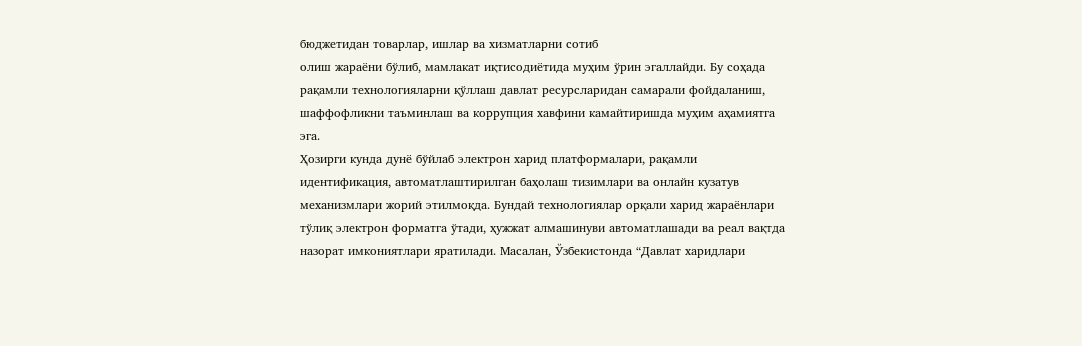бюджетидан товарлар, ишлар ва хизматларни сотиб
олиш жараёни бўлиб, мамлакат иқтисодиётида муҳим ўрин эгаллайди. Бу соҳада
рақамли технологияларни қўллаш давлат ресурсларидан самарали фойдаланиш,
шаффофликни таъминлаш ва коррупция хавфини камайтиришда муҳим аҳамиятга эга.
Ҳозирги кунда дунё бўйлаб электрон харид платформалари, рақамли
идентификация, автоматлаштирилган баҳолаш тизимлари ва онлайн кузатув
механизмлари жорий этилмоқда. Бундай технологиялар орқали харид жараёнлари
тўлиқ электрон форматга ўтади, ҳужжат алмашинуви автоматлашади ва реал вақтда
назорат имкониятлари яратилади. Масалан, Ўзбекистонда “Давлат харидлари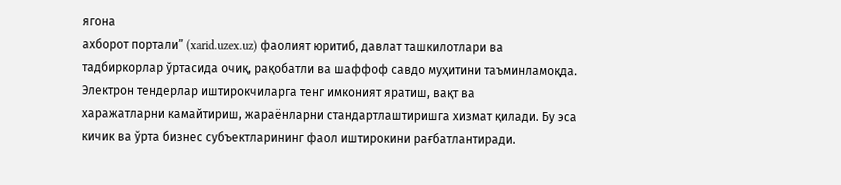ягона
ахборот портали” (xarid.uzex.uz) фаолият юритиб, давлат ташкилотлари ва
тадбиркорлар ўртасида очиқ, рақобатли ва шаффоф савдо муҳитини таъминламоқда.
Электрон тендерлар иштирокчиларга тенг имконият яратиш, вақт ва
харажатларни камайтириш, жараёнларни стандартлаштиришга хизмат қилади. Бу эса
кичик ва ўрта бизнес субъектларининг фаол иштирокини рағбатлантиради.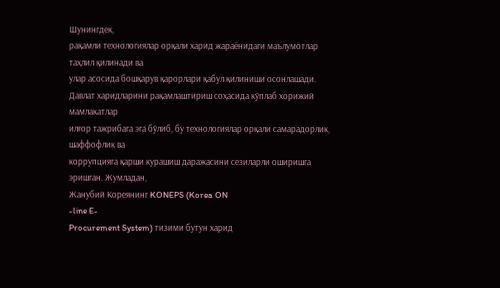Шунингдек,
рақамли технологиялар орқали харид жараёнидаги маълумотлар таҳлил қилинади ва
улар асосида бошқарув қарорлари қабул қилиниши осонлашади.
Давлат харидларини рақамлаштириш соҳасида кўплаб хорижий мамлакатлар
илғор тажрибага эга бўлиб, бу технологиялар орқали самарадорлик, шаффофлик ва
коррупцияга қарши курашиш даражасини сезиларли оширишга эришган. Жумладан,
Жанубий Кореянинг KONEPS (Korea ON
-line E-
Procurement System) тизими бутун харид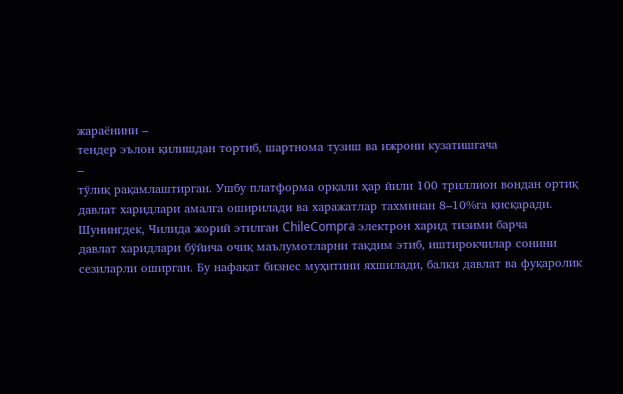жараёнини –
тендер эълон қилишдан тортиб, шартнома тузиш ва ижрони кузатишгача
–
тўлиқ рақамлаштирган. Ушбу платформа орқали ҳар йили 100 триллион вондан ортиқ
давлат харидлари амалга оширилади ва харажатлар тахминан 8–10%га қисқаради.
Шунингдек, Чилида жорий этилган ChileCompra электрон харид тизими барча
давлат харидлари бўйича очиқ маълумотларни тақдим этиб, иштирокчилар сонини
сезиларли оширган. Бу нафақат бизнес муҳитини яхшилади, балки давлат ва фуқаролик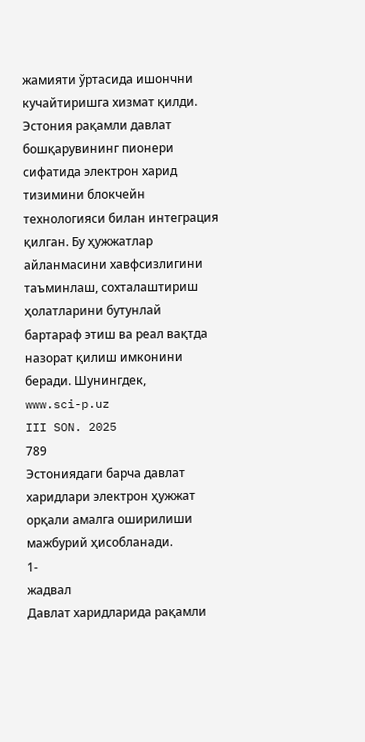жамияти ўртасида ишончни кучайтиришга хизмат қилди.
Эстония рақамли давлат бошқарувининг пионери сифатида электрон харид
тизимини блокчейн технологияси билан интеграция қилган. Бу ҳужжатлар
айланмасини хавфсизлигини таъминлаш, сохталаштириш ҳолатларини бутунлай
бартараф этиш ва реал вақтда назорат қилиш имконини беради. Шунингдек,
www.sci-p.uz
III SON. 2025
789
Эстониядаги барча давлат харидлари электрон ҳужжат орқали амалга оширилиши
мажбурий ҳисобланади.
1-
жадвал
Давлат харидларида рақамли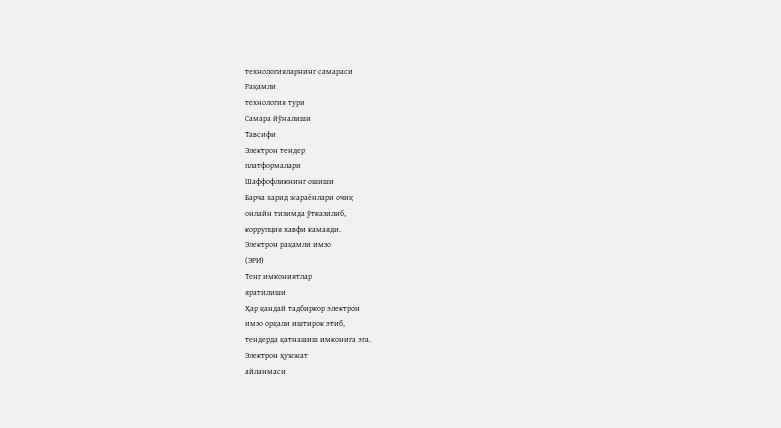технологияларнинг самараси
Рақамли
технология тури
Самара йўналиши
Тавсифи
Электрон тендер
платформалари
Шаффофликнинг ошиши
Барча харид жараёнлари очиқ
онлайн тизимда ўтказилиб,
коррупция хавфи камаяди.
Электрон рақамли имзо
(ЭРИ)
Тенг имкониятлар
яратилиши
Ҳар қандай тадбиркор электрон
имзо орқали иштирок этиб,
тендерда қатнашиш имконига эга.
Электрон ҳужжат
айланмаси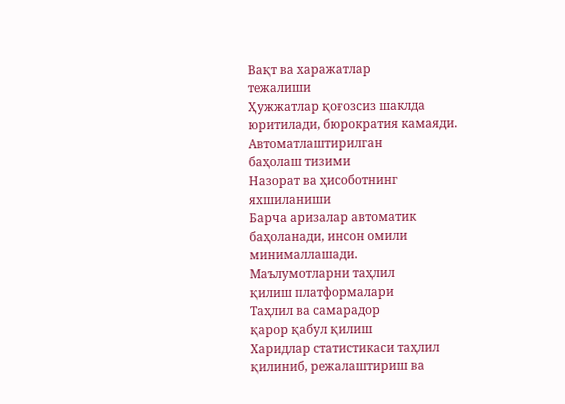Вақт ва харажатлар
тежалиши
Ҳужжатлар қоғозсиз шаклда
юритилади, бюрократия камаяди.
Автоматлаштирилган
баҳолаш тизими
Назорат ва ҳисоботнинг
яхшиланиши
Барча аризалар автоматик
баҳоланади, инсон омили
минималлашади.
Маълумотларни таҳлил
қилиш платформалари
Таҳлил ва самарадор
қарор қабул қилиш
Харидлар статистикаси таҳлил
қилиниб, режалаштириш ва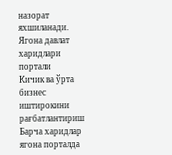назорат яхшиланади.
Ягона давлат харидлари
портали
Кичик ва ўрта бизнес
иштирокини
рағбатлантириш
Барча харидлар ягона порталда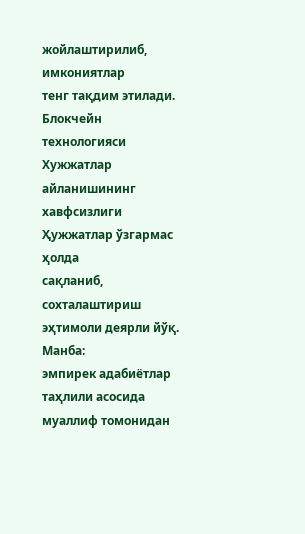жойлаштирилиб, имкониятлар
тенг тақдим этилади.
Блокчейн технологияси
Хужжатлар
айланишининг
хавфсизлиги
Ҳужжатлар ўзгармас ҳолда
сақланиб, сохталаштириш
эҳтимоли деярли йўқ.
Манба:
эмпирек адабиётлар таҳлили асосида муаллиф томонидан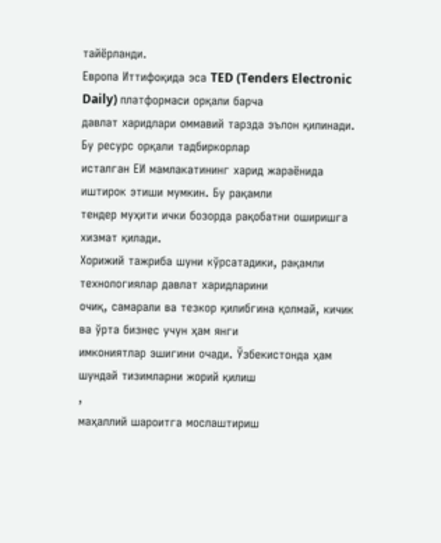тайёрланди.
Европа Иттифоқида эса TED (Tenders Electronic Daily) платформаси орқали барча
давлат харидлари оммавий тарзда эълон қилинади. Бу ресурс орқали тадбиркорлар
исталган ЕИ мамлакатининг харид жараёнида иштирок этиши мумкин. Бу рақамли
тендер муҳити ички бозорда рақобатни оширишга хизмат қилади.
Хорижий тажриба шуни кўрсатадики, рақамли технологиялар давлат харидларини
очиқ, самарали ва тезкор қилибгина қолмай, кичик ва ўрта бизнес учун ҳам янги
имкониятлар эшигини очади. Ўзбекистонда ҳам шундай тизимларни жорий қилиш
,
маҳаллий шароитга мослаштириш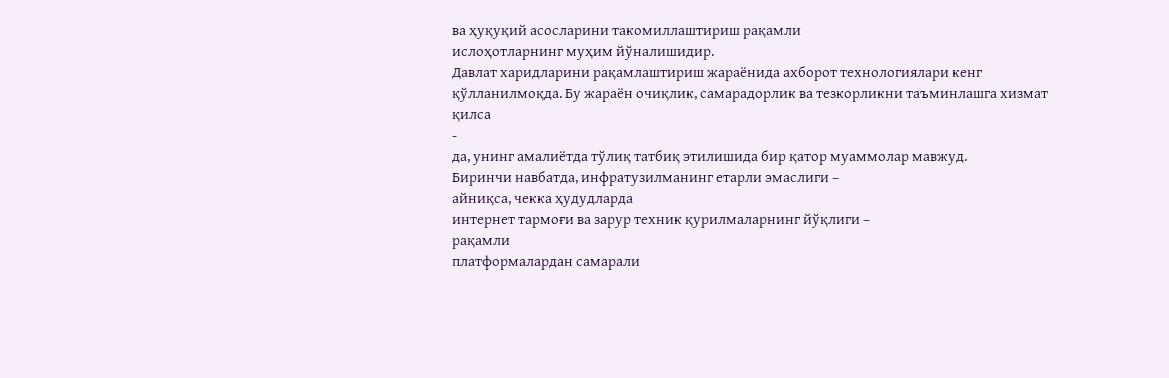ва ҳуқуқий асосларини такомиллаштириш рақамли
ислоҳотларнинг муҳим йўналишидир.
Давлат харидларини рақамлаштириш жараёнида ахборот технологиялари кенг
қўлланилмоқда. Бу жараён очиқлик, самарадорлик ва тезкорликни таъминлашга хизмат
қилса
-
да, унинг амалиётда тўлиқ татбиқ этилишида бир қатор муаммолар мавжуд.
Биринчи навбатда, инфратузилманинг етарли эмаслиги –
айниқса, чекка ҳудудларда
интернет тармоғи ва зарур техник қурилмаларнинг йўқлиги –
рақамли
платформалардан самарали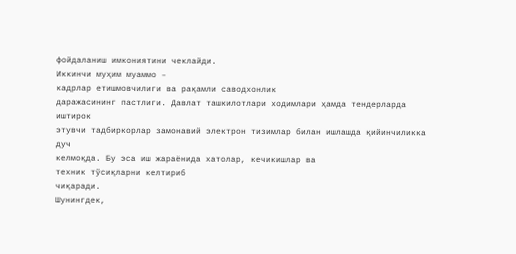фойдаланиш имкониятини чеклайди.
Иккинчи муҳим муаммо –
кадрлар етишмовчилиги ва рақамли саводхонлик
даражасининг пастлиги. Давлат ташкилотлари ходимлари ҳамда тендерларда иштирок
этувчи тадбиркорлар замонавий электрон тизимлар билан ишлашда қийинчиликка дуч
келмоқда. Бу эса иш жараёнида хатолар, кечикишлар ва
техник тўсиқларни келтириб
чиқаради.
Шунингдек,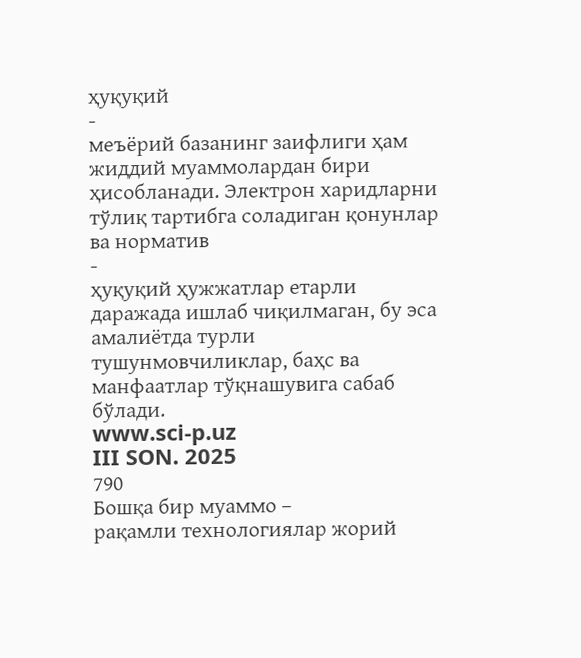ҳуқуқий
-
меъёрий базанинг заифлиги ҳам жиддий муаммолардан бири
ҳисобланади. Электрон харидларни тўлиқ тартибга соладиган қонунлар ва норматив
-
ҳуқуқий ҳужжатлар етарли даражада ишлаб чиқилмаган, бу эса амалиётда турли
тушунмовчиликлар, баҳс ва манфаатлар тўқнашувига сабаб бўлади.
www.sci-p.uz
III SON. 2025
790
Бошқа бир муаммо –
рақамли технологиялар жорий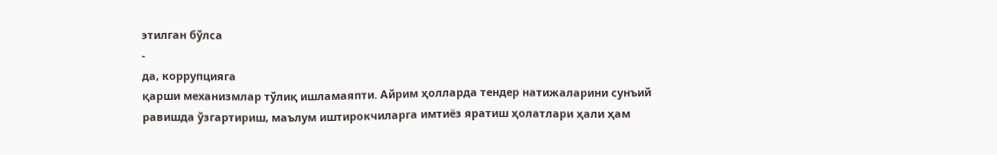этилган бўлса
-
да, коррупцияга
қарши механизмлар тўлиқ ишламаяпти. Айрим ҳолларда тендер натижаларини сунъий
равишда ўзгартириш, маълум иштирокчиларга имтиёз яратиш ҳолатлари ҳали ҳам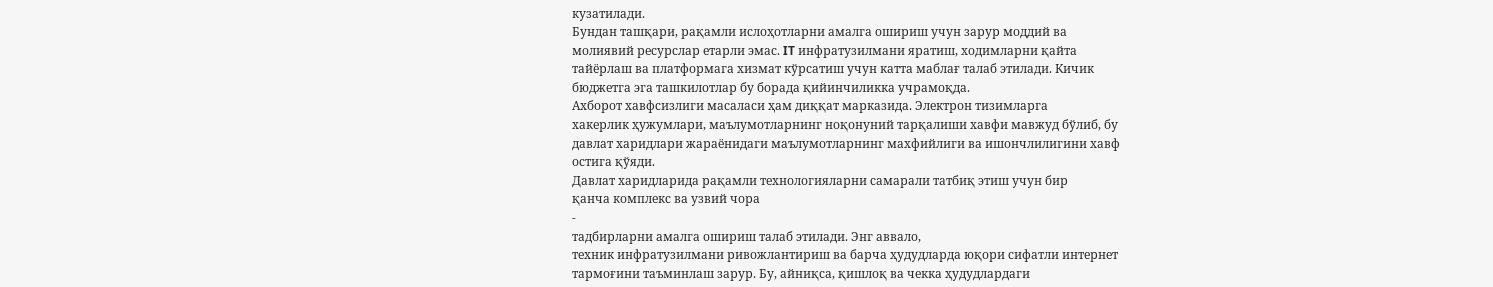кузатилади.
Бундан ташқари, рақамли ислоҳотларни амалга ошириш учун зарур моддий ва
молиявий ресурслар етарли эмас. IT инфратузилмани яратиш, ходимларни қайта
тайёрлаш ва платформага хизмат кўрсатиш учун катта маблағ талаб этилади. Кичик
бюджетга эга ташкилотлар бу борада қийинчиликка учрамоқда.
Ахборот хавфсизлиги масаласи ҳам диққат марказида. Электрон тизимларга
хакерлик ҳужумлари, маълумотларнинг ноқонуний тарқалиши хавфи мавжуд бўлиб, бу
давлат харидлари жараёнидаги маълумотларнинг махфийлиги ва ишончлилигини хавф
остига қўяди.
Давлат харидларида рақамли технологияларни самарали татбиқ этиш учун бир
қанча комплекс ва узвий чора
-
тадбирларни амалга ошириш талаб этилади. Энг аввало,
техник инфратузилмани ривожлантириш ва барча ҳудудларда юқори сифатли интернет
тармоғини таъминлаш зарур. Бу, айниқса, қишлоқ ва чекка ҳудудлардаги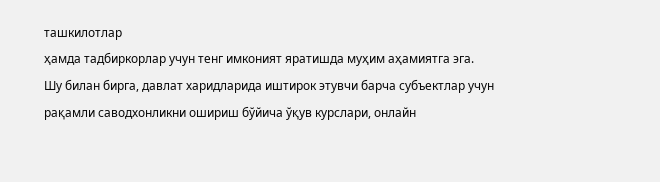ташкилотлар
ҳамда тадбиркорлар учун тенг имконият яратишда муҳим аҳамиятга эга.
Шу билан бирга, давлат харидларида иштирок этувчи барча субъектлар учун
рақамли саводхонликни ошириш бўйича ўқув курслари, онлайн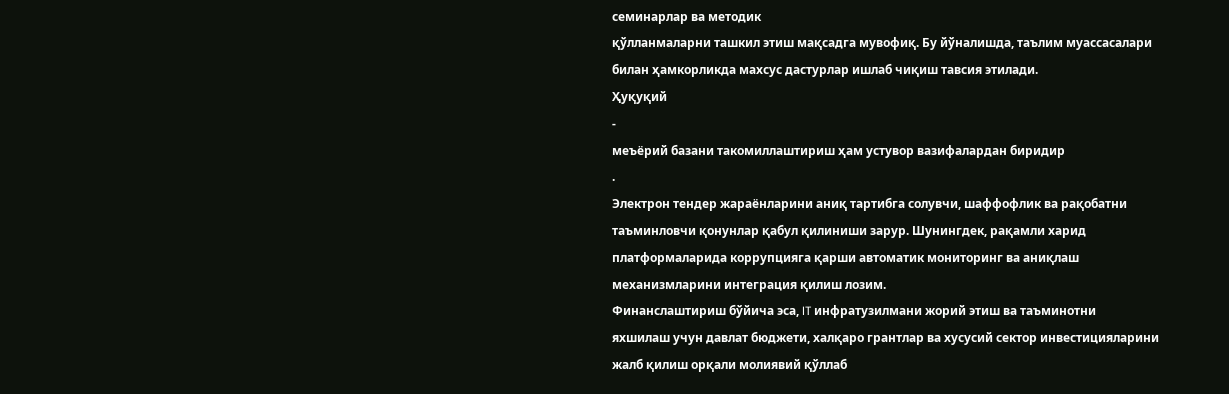семинарлар ва методик
қўлланмаларни ташкил этиш мақсадга мувофиқ. Бу йўналишда, таълим муассасалари
билан ҳамкорликда махсус дастурлар ишлаб чиқиш тавсия этилади.
Ҳуқуқий
-
меъёрий базани такомиллаштириш ҳам устувор вазифалардан биридир
.
Электрон тендер жараёнларини аниқ тартибга солувчи, шаффофлик ва рақобатни
таъминловчи қонунлар қабул қилиниши зарур. Шунингдек, рақамли харид
платформаларида коррупцияга қарши автоматик мониторинг ва аниқлаш
механизмларини интеграция қилиш лозим.
Финанслаштириш бўйича эса, IT инфратузилмани жорий этиш ва таъминотни
яхшилаш учун давлат бюджети, халқаро грантлар ва хусусий сектор инвестицияларини
жалб қилиш орқали молиявий қўллаб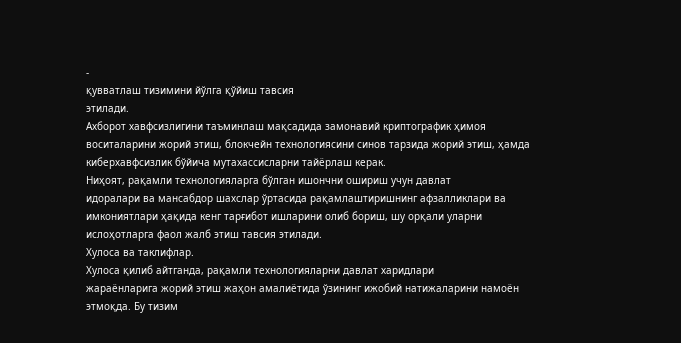-
қувватлаш тизимини йўлга қўйиш тавсия
этилади.
Ахборот хавфсизлигини таъминлаш мақсадида замонавий криптографик ҳимоя
воситаларини жорий этиш, блокчейн технологиясини синов тарзида жорий этиш, ҳамда
киберхавфсизлик бўйича мутахассисларни тайёрлаш керак.
Ниҳоят, рақамли технологияларга бўлган ишончни ошириш учун давлат
идоралари ва мансабдор шахслар ўртасида рақамлаштиришнинг афзалликлари ва
имкониятлари ҳақида кенг тарғибот ишларини олиб бориш, шу орқали уларни
ислоҳотларга фаол жалб этиш тавсия этилади.
Хулоса ва таклифлар.
Хулоса қилиб айтганда, рақамли технологияларни давлат харидлари
жараёнларига жорий этиш жаҳон амалиётида ўзининг ижобий натижаларини намоён
этмоқда. Бу тизим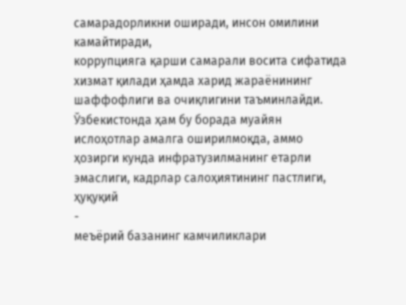самарадорликни оширади, инсон омилини камайтиради,
коррупцияга қарши самарали восита сифатида хизмат қилади ҳамда харид жараёнининг
шаффофлиги ва очиқлигини таъминлайди. Ўзбекистонда ҳам бу борада муайян
ислоҳотлар амалга оширилмоқда, аммо ҳозирги кунда инфратузилманинг етарли
эмаслиги, кадрлар салоҳиятининг пастлиги, ҳуқуқий
-
меъёрий базанинг камчиликлари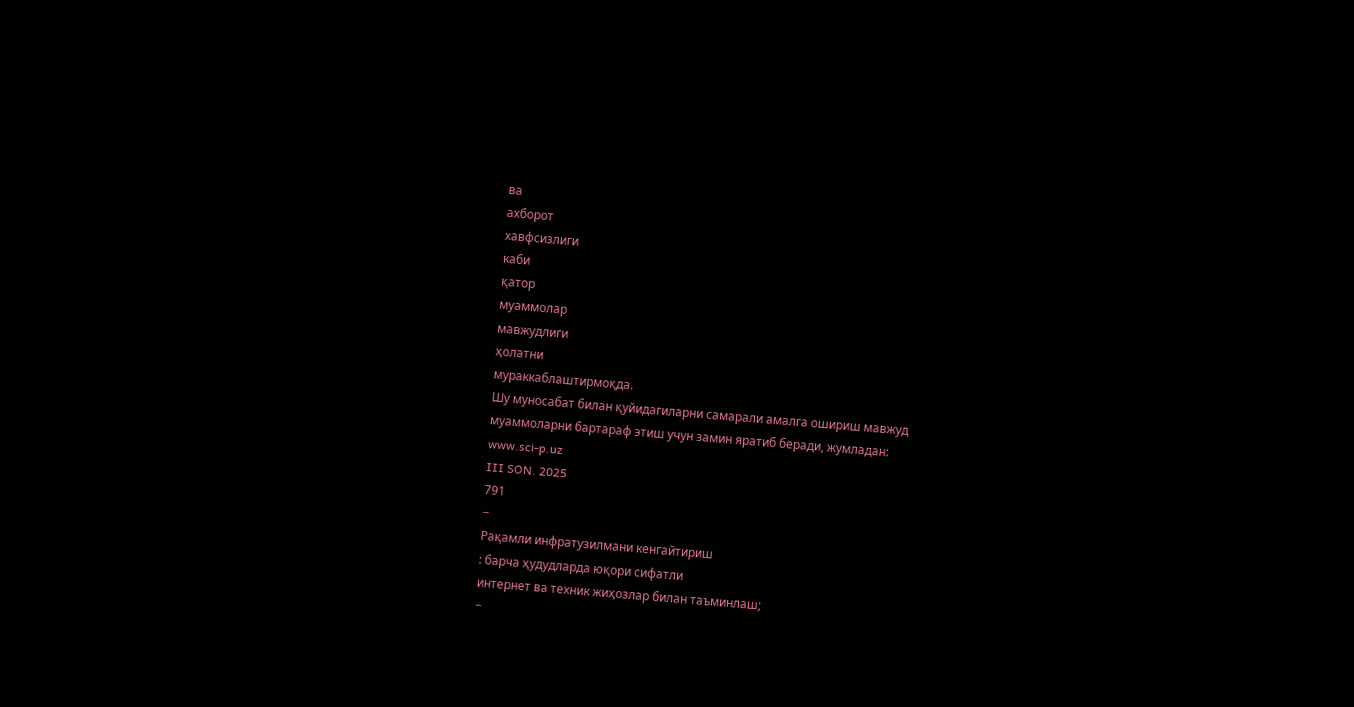ва
ахборот
хавфсизлиги
каби
қатор
муаммолар
мавжудлиги
ҳолатни
мураккаблаштирмоқда.
Шу муносабат билан қуйидагиларни самарали амалга ошириш мавжуд
муаммоларни бартараф этиш учун замин яратиб беради, жумладан:
www.sci-p.uz
III SON. 2025
791
−
Рақамли инфратузилмани кенгайтириш
: барча ҳудудларда юқори сифатли
интернет ва техник жиҳозлар билан таъминлаш;
−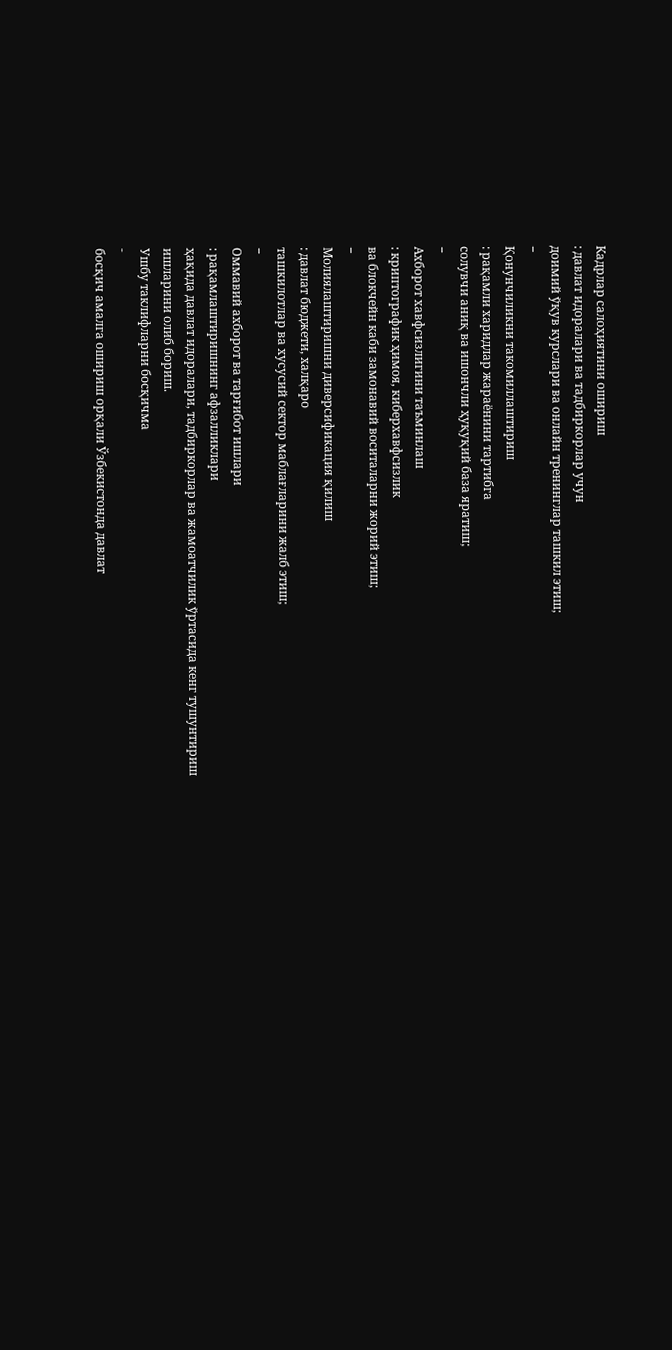Кадрлар салоҳиятини ошириш
: давлат идоралари ва тадбиркорлар учун
доимий ўқув курслари ва онлайн тренинглар ташкил этиш;
−
Қонунчиликни такомиллаштириш
: рақамли харидлар жараёнини тартибга
солувчи аниқ ва ишончли ҳуқуқий база яратиш;
−
Ахборот хавфсизлигини таъминлаш
: криптографик ҳимоя, киберхавфсизлик
ва блокчейн каби замонавий воситаларни жорий этиш;
−
Молиялаштиришни диверсификация қилиш
: давлат бюджети, халқаро
ташкилотлар ва хусусий сектор маблағларини жалб этиш;
−
Оммавий ахборот ва тарғибот ишлари
: рақамлаштиришнинг афзалликлари
ҳақида давлат идоралари, тадбиркорлар ва жамоатчилик ўртасида кенг тушунтириш
ишларини олиб бориш.
Ушбу таклифларни босқичма
-
босқич амалга ошириш орқали Ўзбекистонда давлат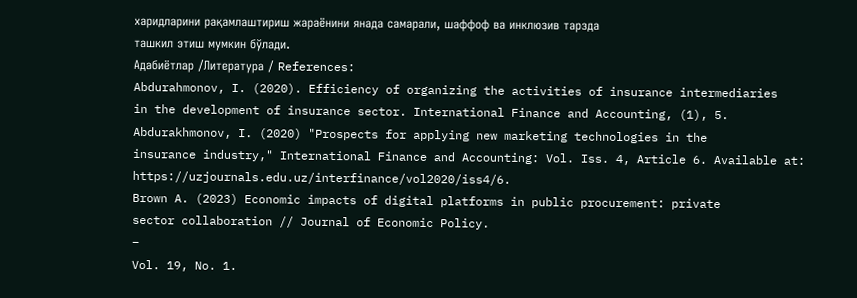харидларини рақамлаштириш жараёнини янада самарали, шаффоф ва инклюзив тарзда
ташкил этиш мумкин бўлади.
Адабиётлар /Литература / References:
Abdurahmonov, I. (2020). Efficiency of organizing the activities of insurance intermediaries
in the development of insurance sector. International Finance and Accounting, (1), 5.
Abdurakhmonov, I. (2020) "Prospects for applying new marketing technologies in the
insurance industry," International Finance and Accounting: Vol. Iss. 4, Article 6. Available at:
https://uzjournals.edu.uz/interfinance/vol2020/iss4/6.
Brown A. (2023) Economic impacts of digital platforms in public procurement: private
sector collaboration // Journal of Economic Policy.
–
Vol. 19, No. 1.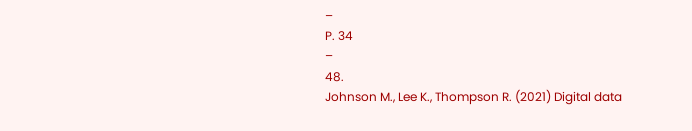–
P. 34
–
48.
Johnson M., Lee K., Thompson R. (2021) Digital data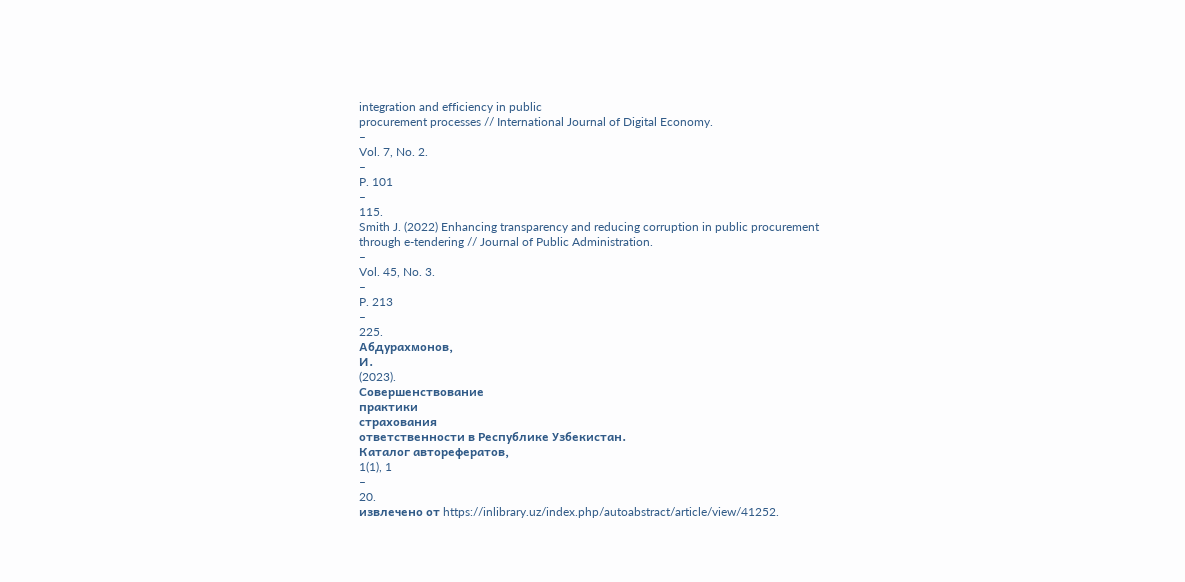integration and efficiency in public
procurement processes // International Journal of Digital Economy.
–
Vol. 7, No. 2.
–
P. 101
–
115.
Smith J. (2022) Enhancing transparency and reducing corruption in public procurement
through e-tendering // Journal of Public Administration.
–
Vol. 45, No. 3.
–
P. 213
–
225.
Абдурахмонов,
И.
(2023).
Совершенствование
практики
страхования
ответственности в Республике Узбекистан.
Каталог авторефератов,
1(1), 1
–
20.
извлечено от https://inlibrary.uz/index.php/autoabstract/article/view/41252.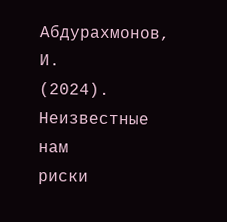Абдурахмонов,
И.
(2024).
Неизвестные
нам
риски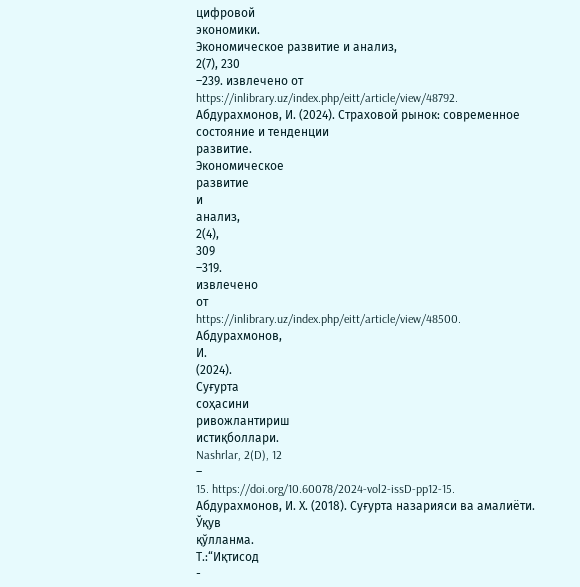цифровой
экономики.
Экономическое развитие и анализ,
2(7), 230
–239. извлечено от
https://inlibrary.uz/index.php/eitt/article/view/48792.
Абдурахмонов, И. (2024). Страховой рынок: современное состояние и тенденции
развитие.
Экономическое
развитие
и
анализ,
2(4),
309
–319.
извлечено
от
https://inlibrary.uz/index.php/eitt/article/view/48500.
Абдурахмонов,
И.
(2024).
Суғурта
соҳасини
ривожлантириш
истиқболлари.
Nashrlar, 2(D), 12
–
15. https://doi.org/10.60078/2024-vol2-issD-pp12-15.
Абдурахмонов, И. Х. (2018). Суғурта назарияси ва амалиёти. Ўқув
қўлланма.
Т.:“Иқтисод
-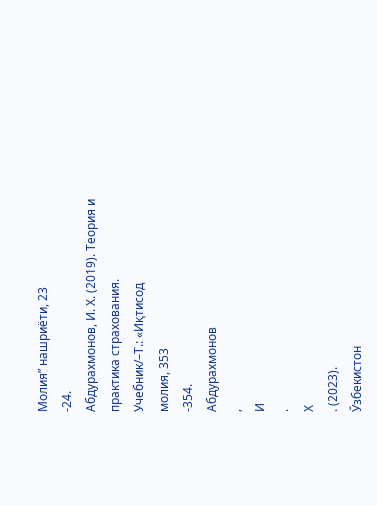Молия” нашриёти, 23
-24.
Абдурахмонов, И. Х. (2019). Теория и практика страхования.
Учебник/–Т.: «Иқтисод
молия, 353
-354.
Абдурахмонов
,
И
.
Х
. (2023).
Ўзбекистон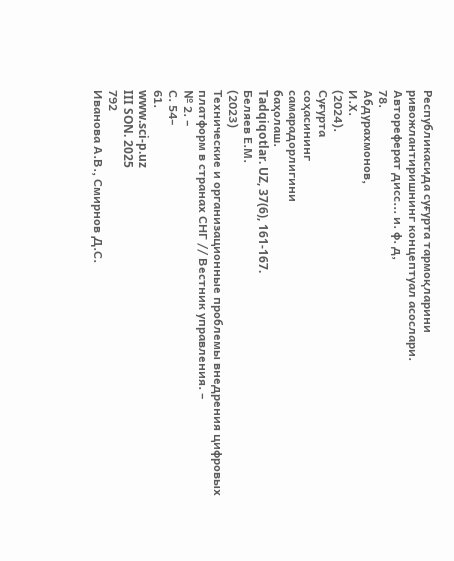Республикасида суғурта тармоқларини
ривожлантиришнинг концептуал асослари.
Автореферат дисс... и. ф. д,
78.
Абдурахмонов,
И.Х.
(2024).
Суғурта
соҳасининг
самарадорлигини
баҳолаш.
Tadqiqotlar. UZ, 37(6), 161-167.
Беляев Е.М.
(2023)
Технические и организационные проблемы внедрения цифровых
платформ в странах СНГ // Вестник управления. –
№ 2. –
С. 54–
61.
www.sci-p.uz
III SON. 2025
792
Иванова А.В., Смирнов Д.С.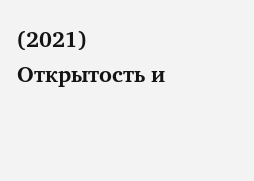(2021)
Открытость и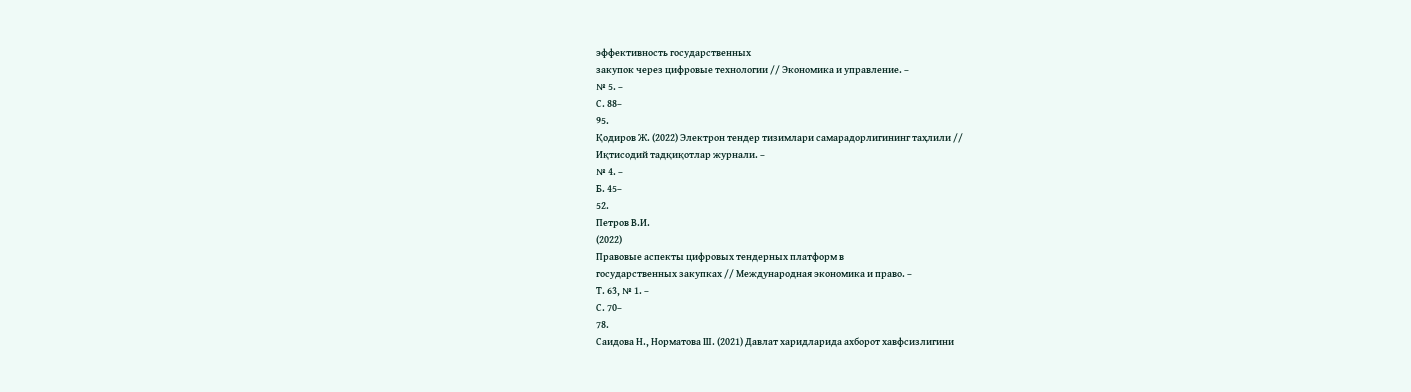эффективность государственных
закупок через цифровые технологии // Экономика и управление. –
№ 5. –
С. 88–
95.
Қодиров Ж. (2022) Электрон тендер тизимлари самарадорлигининг таҳлили //
Иқтисодий тадқиқотлар журнали. –
№ 4. –
Б. 45–
52.
Петров В.И.
(2022)
Правовые аспекты цифровых тендерных платформ в
государственных закупках // Международная экономика и право. –
Т. 63, № 1. –
С. 70–
78.
Саидова Н., Норматова Ш. (2021) Давлат харидларида ахборот хавфсизлигини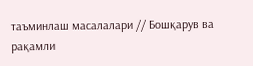таъминлаш масалалари // Бошқарув ва рақамли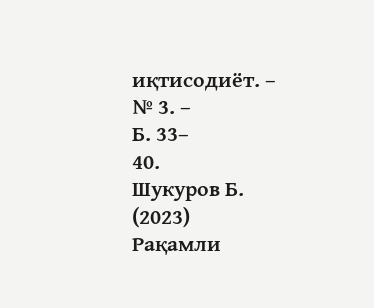иқтисодиёт. –
№ 3. –
Б. 33–
40.
Шукуров Б.
(2023)
Рақамли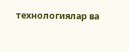технологиялар ва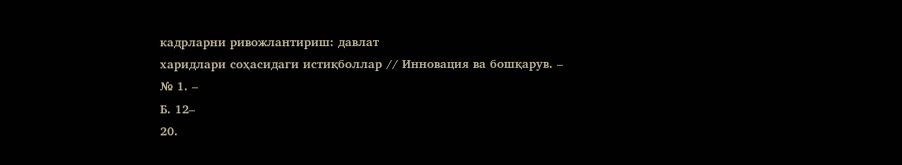кадрларни ривожлантириш: давлат
харидлари соҳасидаги истиқболлар // Инновация ва бошқарув. –
№ 1. –
Б. 12–
20.